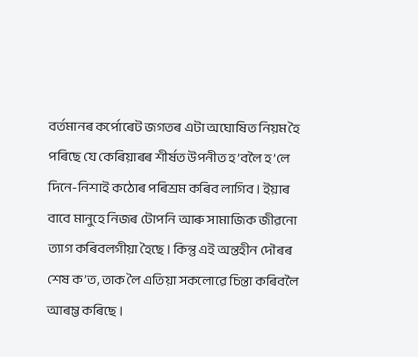বৰ্তমানৰ কৰ্পোৰেট জগতৰ এটা অঘোষিত নিয়ম হৈ পৰিছে যে কেৰিয়াৰৰ শীৰ্ষত উপনীত হ’বলৈ হ’লে দিনে-নিশাই কঠোৰ পৰিশ্ৰম কৰিব লাগিব। ইয়াৰ বাবে মানুহে নিজৰ টোপনি আৰু সামাজিক জীৱনো ত্যাগ কৰিবলগীয়া হৈছে। কিন্তু এই অন্তহীন দৌৰৰ শেষ ক’ত, তাক লৈ এতিয়া সকলোৱে চিন্তা কৰিবলৈ আৰম্ভ কৰিছে।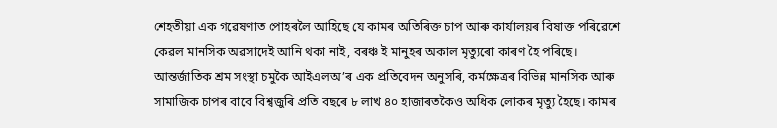শেহতীয়া এক গৱেষণাত পোহৰলৈ আহিছে যে কামৰ অতিৰিক্ত চাপ আৰু কাৰ্যালয়ৰ বিষাক্ত পৰিৱেশে কেৱল মানসিক অৱসাদেই আনি থকা নাই, বৰঞ্চ ই মানুহৰ অকাল মৃত্যুৰো কাৰণ হৈ পৰিছে।
আন্তৰ্জাতিক শ্ৰম সংস্থা চমুকৈ আইএলঅ’ৰ এক প্ৰতিবেদন অনুসৰি, কৰ্মক্ষেত্ৰৰ বিভিন্ন মানসিক আৰু সামাজিক চাপৰ বাবে বিশ্বজুৰি প্ৰতি বছৰে ৮ লাখ ৪০ হাজাৰতকৈও অধিক লোকৰ মৃত্যু হৈছে। কামৰ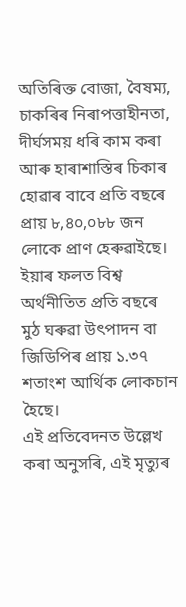অতিৰিক্ত বোজা, বৈষম্য, চাকৰিৰ নিৰাপত্তাহীনতা, দীৰ্ঘসময় ধৰি কাম কৰা আৰু হাৰাশাস্তিৰ চিকাৰ হোৱাৰ বাবে প্ৰতি বছৰে প্ৰায় ৮,৪০,০৮৮ জন লোকে প্ৰাণ হেৰুৱাইছে। ইয়াৰ ফলত বিশ্ব অৰ্থনীতিত প্ৰতি বছৰে মুঠ ঘৰুৱা উৎপাদন বা জিডিপিৰ প্ৰায় ১.৩৭ শতাংশ আৰ্থিক লোকচান হৈছে।
এই প্ৰতিবেদনত উল্লেখ কৰা অনুসৰি, এই মৃত্যুৰ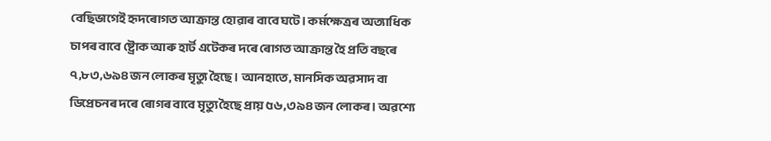বেছিভাগেই হৃদৰোগত আক্ৰান্ত হোৱাৰ বাবে ঘটে। কৰ্মক্ষেত্ৰৰ অত্যাধিক চাপৰ বাবে ষ্ট্ৰোক আৰু হাৰ্ট এটেকৰ দৰে ৰোগত আক্ৰান্ত হৈ প্ৰতি বছৰে ৭,৮৩,৬৯৪ জন লোকৰ মৃত্যু হৈছে। আনহাতে, মানসিক অৱসাদ বা ডিপ্ৰেচনৰ দৰে ৰোগৰ বাবে মৃত্যু হৈছে প্ৰায় ৫৬,৩৯৪ জন লোকৰ। অৱশ্যে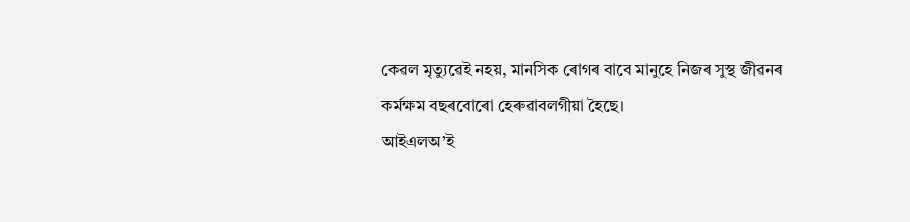কেৱল মৃত্যুৱেই নহয়, মানসিক ৰোগৰ বাবে মানুহে নিজৰ সুস্থ জীৱনৰ কৰ্মক্ষম বছৰবোৰো হেৰুৱাবলগীয়া হৈছে।
আইএলঅ’ই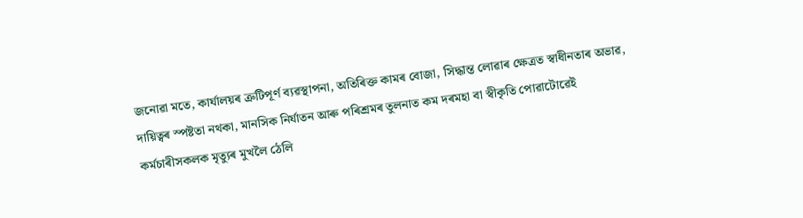জনোৱা মতে, কাৰ্যালয়ৰ ত্ৰুটিপূৰ্ণ ব্যৱস্থাপনা, অতিৰিক্ত কামৰ বোজা, সিদ্ধান্ত লোৱাৰ ক্ষেত্ৰত স্বাধীনতাৰ অভাৱ, দায়িত্বৰ স্পষ্টতা নথকা, মানসিক নিৰ্যাতন আৰু পৰিশ্ৰমৰ তুলনাত কম দৰমহা বা স্বীকৃতি পোৱাটোৱেই কৰ্মচাৰীসকলক মৃত্যুৰ মুখলৈ ঠেলি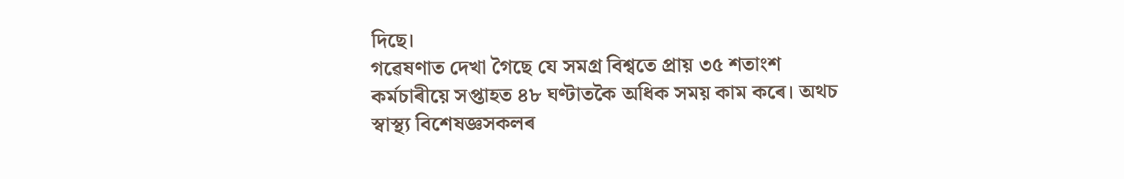দিছে।
গৱেষণাত দেখা গৈছে যে সমগ্ৰ বিশ্বতে প্ৰায় ৩৫ শতাংশ কৰ্মচাৰীয়ে সপ্তাহত ৪৮ ঘণ্টাতকৈ অধিক সময় কাম কৰে। অথচ স্বাস্থ্য বিশেষজ্ঞসকলৰ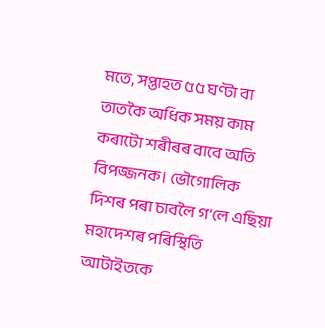মতে, সপ্তাহত ৫৫ ঘণ্টা বা তাতকৈ অধিক সময় কাম কৰাটো শৰীৰৰ বাবে অতি বিপজ্জনক। ভৌগোলিক দিশৰ পৰা চাবলৈ গ’লে এছিয়া মহাদেশৰ পৰিস্থিতি আটাইতকে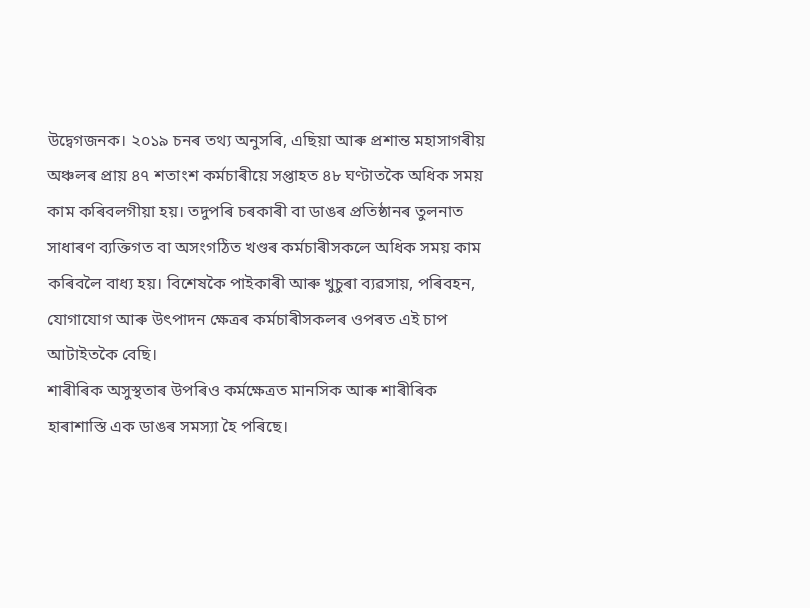উদ্বেগজনক। ২০১৯ চনৰ তথ্য অনুসৰি, এছিয়া আৰু প্ৰশান্ত মহাসাগৰীয় অঞ্চলৰ প্ৰায় ৪৭ শতাংশ কৰ্মচাৰীয়ে সপ্তাহত ৪৮ ঘণ্টাতকৈ অধিক সময় কাম কৰিবলগীয়া হয়। তদুপৰি চৰকাৰী বা ডাঙৰ প্ৰতিষ্ঠানৰ তুলনাত সাধাৰণ ব্যক্তিগত বা অসংগঠিত খণ্ডৰ কৰ্মচাৰীসকলে অধিক সময় কাম কৰিবলৈ বাধ্য হয়। বিশেষকৈ পাইকাৰী আৰু খুচুৰা ব্যৱসায়, পৰিবহন, যোগাযোগ আৰু উৎপাদন ক্ষেত্ৰৰ কৰ্মচাৰীসকলৰ ওপৰত এই চাপ আটাইতকৈ বেছি।
শাৰীৰিক অসুস্থতাৰ উপৰিও কৰ্মক্ষেত্ৰত মানসিক আৰু শাৰীৰিক হাৰাশাস্তি এক ডাঙৰ সমস্যা হৈ পৰিছে।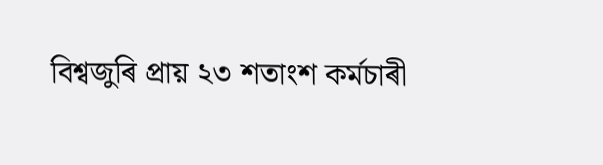বিশ্বজুৰি প্ৰায় ২৩ শতাংশ কৰ্মচাৰী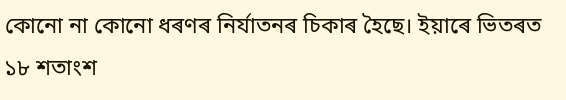কোনো না কোনো ধৰণৰ নিৰ্যাতনৰ চিকাৰ হৈছে। ইয়াৰে ভিতৰত ১৮ শতাংশ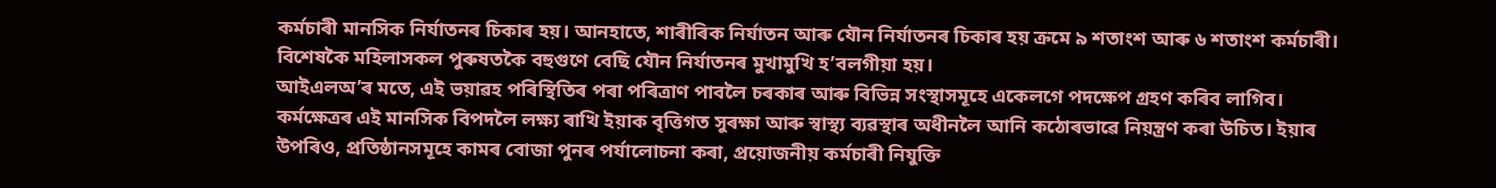কৰ্মচাৰী মানসিক নিৰ্যাতনৰ চিকাৰ হয়। আনহাতে, শাৰীৰিক নিৰ্যাতন আৰু যৌন নিৰ্যাতনৰ চিকাৰ হয় ক্ৰমে ৯ শতাংশ আৰু ৬ শতাংশ কৰ্মচাৰী। বিশেষকৈ মহিলাসকল পুৰুষতকৈ বহুগুণে বেছি যৌন নিৰ্যাতনৰ মুখামুখি হ’বলগীয়া হয়।
আইএলঅ’ৰ মতে, এই ভয়াৱহ পৰিস্থিতিৰ পৰা পৰিত্ৰাণ পাবলৈ চৰকাৰ আৰু বিভিন্ন সংস্থাসমূহে একেলগে পদক্ষেপ গ্ৰহণ কৰিব লাগিব। কৰ্মক্ষেত্ৰৰ এই মানসিক বিপদলৈ লক্ষ্য ৰাখি ইয়াক বৃত্তিগত সুৰক্ষা আৰু স্বাস্থ্য ব্যৱস্থাৰ অধীনলৈ আনি কঠোৰভাৱে নিয়ন্ত্ৰণ কৰা উচিত। ইয়াৰ উপৰিও, প্ৰতিষ্ঠানসমূহে কামৰ বোজা পুনৰ পৰ্যালোচনা কৰা, প্ৰয়োজনীয় কৰ্মচাৰী নিযুক্তি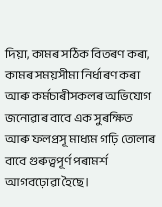দিয়া, কামৰ সঠিক বিতৰণ কৰা, কামৰ সময়সীমা নিৰ্ধাৰণ কৰা আৰু কৰ্মচাৰীসকলৰ অভিযোগ জনোৱাৰ বাবে এক সুৰক্ষিত আৰু ফলপ্ৰসূ মাধ্যম গঢ়ি তোলাৰ বাবে গুৰুত্বপূৰ্ণ পৰামৰ্শ আগবঢ়োৱা হৈছে।